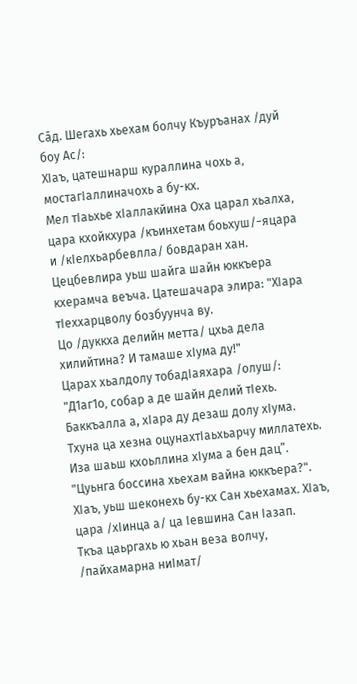Сāд. Шегахь хьехам болчу Къуръанах /дуй боу Ас/:
ХIаъ‚ цатешнарш кураллина чохь а‚ мостагIаллиначохь а бу-кх.
Мел тIаьхье хIаллакйина Оха царал хьалха‚ цара кхойкхура /къинхетам боьхуш/−яцара и /кIелхьарбевлла/ бовдаран хан.
Цецбевлира уьш шайга шайн юккъера кхерамча веъча. Цатешачара элира: "ХIара тIеххарцволу бозбуунча ву.
Цо /дуккха делийн метта/ цхьа дела хилийтина? И тамаше хIума ду!"
Царах хьалдолу тобадIаяхара /олуш/: "Д1аг1о‚ собар а де шайн делий тIехь. Баккъалла а, хIара ду дезаш долу хIума.
Тхуна ца хезна оцунахтIаьхьарчу миллатехь. Иза шаьш кхоьллина хIума а бен дац”.
"Цуьнга боссина хьехам вайна юккъера?". ХIаъ‚ уьш шеконехь бу-кх Сан хьехамах. ХIаъ‚ цара /хIинца а/ ца Iевшина Сан Iазап.
Ткъа цаьргахь ю хьан веза волчу‚ /пайхамарна ниIмат/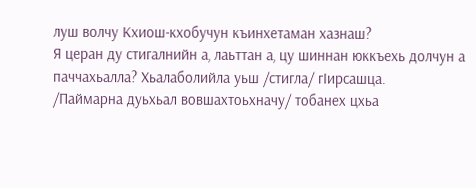луш волчу Кхиош-кхобучун къинхетаман хазнаш?
Я церан ду стигалнийн а‚ лаьттан а‚ цу шиннан юккъехь долчун а паччахьалла? Хьалаболийла уьш /стигла/ гIирсашца.
/Паймарна дуьхьал вовшахтоьхначу/ тобанех цхьа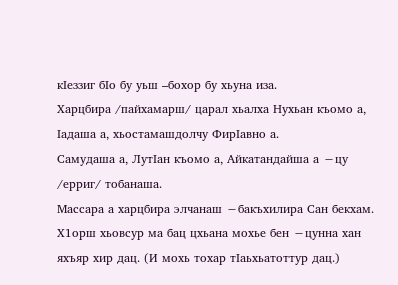кIеззиг бIо бу уьш –бохор бу хьуна иза.
Харцбира /пайхамарш/ царал хьалха Нухьан къомо а‚ Iадаша а‚ хьостамашдолчу ФирIавно а.
Самудаша а‚ ЛутIан къомо а‚ Айкатандайша а −цу /ерриг/ тобанаша.
Массара а харцбира элчанаш −бакъхилира Сан бекхам.
Х1орш хьовсур ма бац цхьана мохье бен −цунна хан яхъяр хир дац. (И мохь тохар тIаьхьатоттур дац.)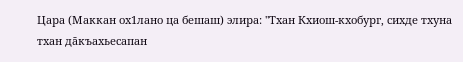Цара (Маккан ох1лано ца бешаш) элира: "Тхан Кхиош-кхобург‚ сихде тхуна тхан дāкъахьесапан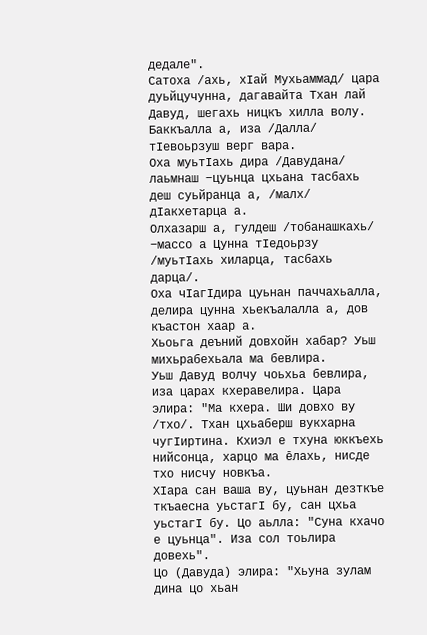дедале".
Сатоха /ахь‚ хIай Мухьаммад/ цара дуьйцучунна‚ дагавайта Тхан лай Давуд‚ шегахь ницкъ хилла волу. Баккъалла а, иза /Далла/ тIевоьрзуш верг вара.
Оха муьтIахь дира /Давудана/ лаьмнаш −цуьнца цхьана тасбахь деш суьйранца а‚ /малх/ дIакхетарца а.
Олхазарш а‚ гулдеш /тобанашкахь/ −массо а Цунна тIедоьрзу /муьтIахь хиларца, тасбахь дарца/.
Оха чIагIдира цуьнан паччахьалла‚ делира цунна хьекъалалла а‚ дов къастон хаар а.
Хьоьга деъний довхойн хабар? Уьш михьрабехьала ма бевлира.
Уьш Давуд волчу чоьхьа бевлира‚ иза царах кхеравелира. Цара элира: "Ма кхера. Ши довхо ву /тхо/. Тхан цхьаберш вукхарна чугIиртина. Кхиэл е тхуна юккъехь нийсонца‚ харцо ма ēлахь‚ нисде тхо нисчу новкъа.
ХIара сан ваша ву‚ цуьнан дезткъе ткъаесна уьстагI бу‚ сан цхьа уьстагI бу. Цо аьлла: "Суна кхачо е цуьнца". Иза сол тоьлира довехь".
Цо (Давуда) элира: "Хьуна зулам дина цо хьан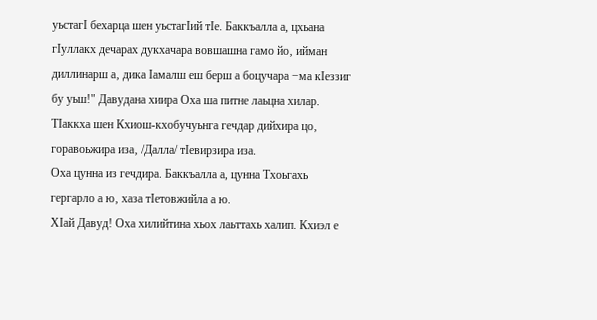уьстагI бехарца шен уьстагIий тIе. Баккъалла а, цхьана гIуллакх дечарах дукхачара вовшашна гамо йо‚ ийман диллинарш а‚ дика Iамалш еш берш а боцучара −ма кIеззиг бу уьш!" Давудана хиира Оха ша питне лаьцна хилар. ТIаккха шен Кхиош-кхобучуьнга гечдар дийхира цо‚ горавоьжира иза‚ /Далла/ тIевирзира иза.
Оха цунна из гечдира. Баккъалла а, цунна Тхоьгахь гергарло а ю‚ хаза тIетовжийла а ю.
ХIай Давуд! Оха хилийтина хьох лаьттахь халип. Кхиэл е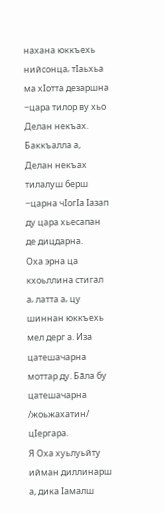нахана юккъехь нийсонца‚ тIаьхьа ма хIотта дезаршна −цара тилор ву хьо Делан некъах. Баккъалла а, Делан некъах тилалуш берш −царна чIогIа Iазап ду цара хьесапан де дицдарна.
Оха эрна ца кхоьллина стигал а‚ латта а‚ цу шиннан юккъехь мел дерг а. Иза цатешачарна моттар ду. Бāла бу цатешачарна /жоьжахатин/ цIергара.
Я Оха хуьлуьйту ийман диллинарш а, дика Iамалш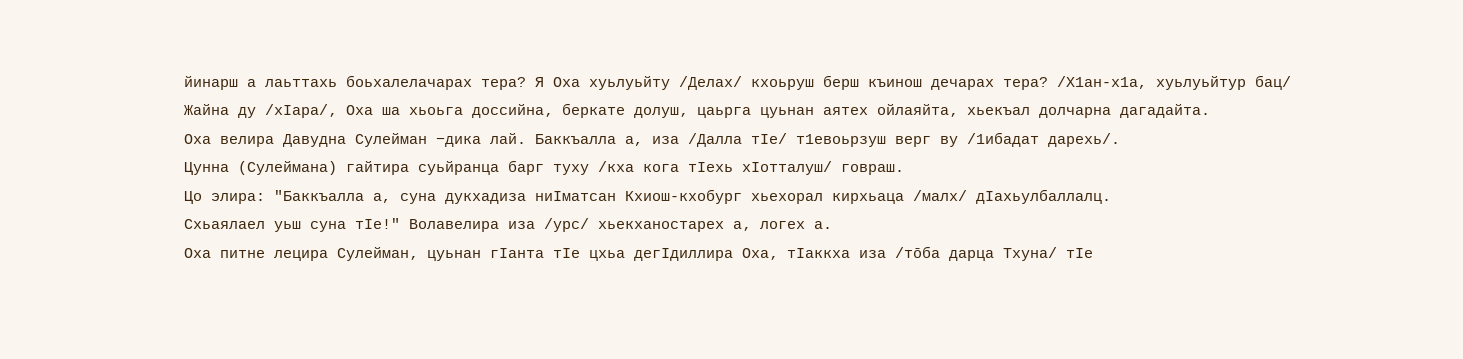йинарш а лаьттахь боьхалелачарах тера? Я Оха хуьлуьйту /Делах/ кхоьруш берш къинош дечарах тера? /Х1ан-х1а, хуьлуьйтур бац/
Жайна ду /хIара/‚ Оха ша хьоьга доссийна‚ беркате долуш‚ цаьрга цуьнан аятех ойлаяйта‚ хьекъал долчарна дагадайта.
Оха велира Давудна Сулейман −дика лай. Баккъалла а, иза /Далла тIе/ т1евоьрзуш верг ву /1ибадат дарехь/.
Цунна (Сулеймана) гайтира суьйранца барг туху /кха кога тIехь хIотталуш/ говраш.
Цо элира: "Баккъалла а, суна дукхадиза ниIматсан Кхиош-кхобург хьехорал кирхьаца /малх/ дIахьулбаллалц.
Схьаялаел уьш суна тIе!" Волавелира иза /урс/ хьекханостарех а‚ логех а.
Оха питне лецира Сулейман‚ цуьнан гIанта тIе цхьа дегIдиллира Оха‚ тIаккха иза /тōба дарца Тхуна/ тIе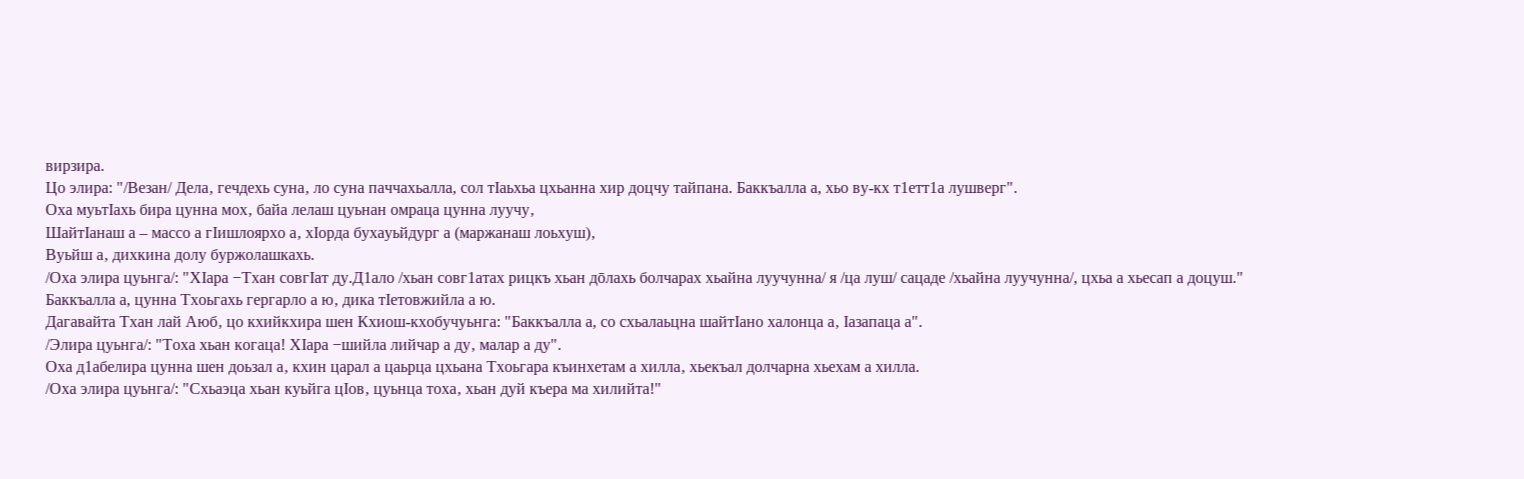вирзира.
Цо элира: "/Везан/ Дела‚ гечдехь суна‚ ло суна паччахьалла, сол тIаьхьа цхьанна хир доцчу тайпана. Баккъалла а, хьо ву-кх т1етт1а лушверг".
Оха муьтIахь бира цунна мох‚ байа лелаш цуьнан омраца цунна луучу‚
ШайтIанаш а – массо а гIишлоярхо а‚ хIорда бухауьйдург а (маржанаш лоьхуш)‚
Вуьйш а‚ дихкина долу буржолашкахь.
/Оха элира цуьнга/: "ХIара −Тхан совгIат ду.Д1ало /хьан совг1атах рицкъ хьан дōлахь болчарах хьайна луучунна/ я /ца луш/ сацаде /хьайна луучунна/, цхьа а хьесап а доцуш."
Баккъалла а, цунна Тхоьгахь гергарло а ю‚ дика тIетовжийла а ю.
Дагавайта Тхан лай Аюб‚ цо кхийкхира шен Кхиош-кхобучуьнга: "Баккъалла а, со схьалаьцна шайтIано халонца а‚ Iазапаца а".
/Элира цуьнга/: "Тоха хьан когаца! ХIара −шийла лийчар а ду‚ малар а ду".
Оха д1абелира цунна шен доьзал а‚ кхин царал а цаьрца цхьана Тхоьгара къинхетам а хилла‚ хьекъал долчарна хьехам а хилла.
/Оха элира цуьнга/: "Схьаэца хьан куьйга цIов‚ цуьнца тоха‚ хьан дуй къера ма хилийта!"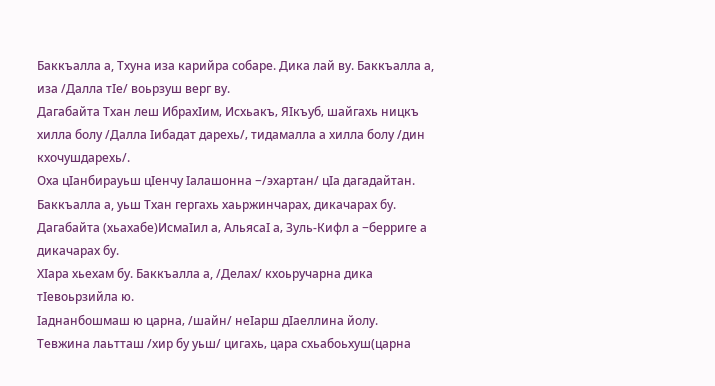Баккъалла а, Тхуна иза карийра собаре. Дика лай ву. Баккъалла а, иза /Далла тIе/ воьрзуш верг ву.
Дагабайта Тхан леш ИбрахIим‚ Исхьакъ‚ ЯIкъуб‚ шайгахь ницкъ хилла болу /Далла Iибадат дарехь/‚ тидамалла а хилла болу /дин кхочушдарехь/.
Оха цIанбирауьш цIенчу Iалашонна −/эхартан/ цIа дагадайтан.
Баккъалла а, уьш Тхан гергахь хаьржинчарах‚ дикачарах бу.
Дагабайта (хьахабе)ИсмаIил а‚ АльясаI а‚ Зуль-Кифл а −берриге а дикачарах бу.
ХIара хьехам бу. Баккъалла а, /Делах/ кхоьручарна дика тIевоьрзийла ю.
Iаднанбошмаш ю царна‚ /шайн/ неIарш дIаеллина йолу.
Тевжина лаьтташ /хир бу уьш/ цигахь‚ цара схьабоьхуш(царна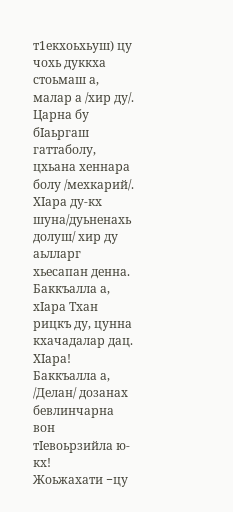т1екхоьхьуш) цу чохь дуккха стоьмаш а‚ малар а /хир ду/.
Царна бу бIаьргаш гаттаболу‚ цхьана хеннара болу /мехкарий/.
ХIара ду-кх шуна/дуьненахь долуш/ хир ду аьлларг хьесапан денна.
Баккъалла а, хIара Тхан рицкъ ду‚ цунна кхачадалар дац.
ХIара! Баккъалла а, /Делан/ дозанах бевлинчарна вон тIевоьрзийла ю-кх!
Жоьжахати −цу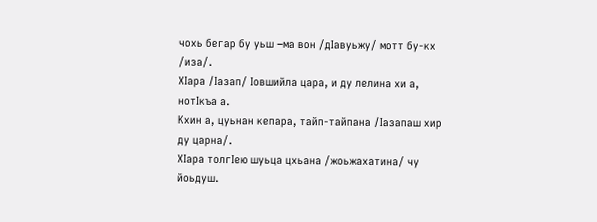чохь бегар бу уьш −ма вон /дIавуьжу/ мотт бу-кх /иза/.
ХIара /Iазап/ Iовшийла цара‚ и ду лелина хи а‚ нотIкъа а.
Кхин а‚ цуьнан кепара‚ тайп-тайпана /Iазапаш хир ду царна/.
ХIара толгIею шуьца цхьана /жоьжахатина/ чу йоьдуш.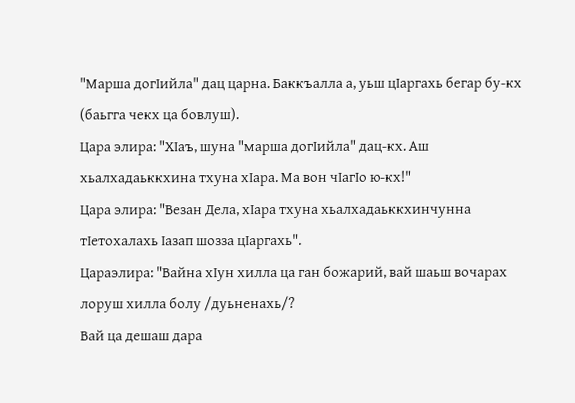"Марша догIийла" дац царна. Баккъалла а, уьш цIаргахь бегар бу-кх (баьгга чекх ца бовлуш).
Цара элира: "ХIаъ‚ шуна "марша догIийла" дац-кх. Аш хьалхадаьккхина тхуна хIара. Ма вон чIагIо ю-кх!"
Цара элира: "Везан Дела‚ хIара тхуна хьалхадаьккхинчунна тIетохалахь Iазап шозза цIаргахь".
Цараэлира: "Вайна хIун хилла ца ган божарий‚ вай шаьш вочарах лоруш хилла болу /дуьненахь/?
Вай ца дешаш дара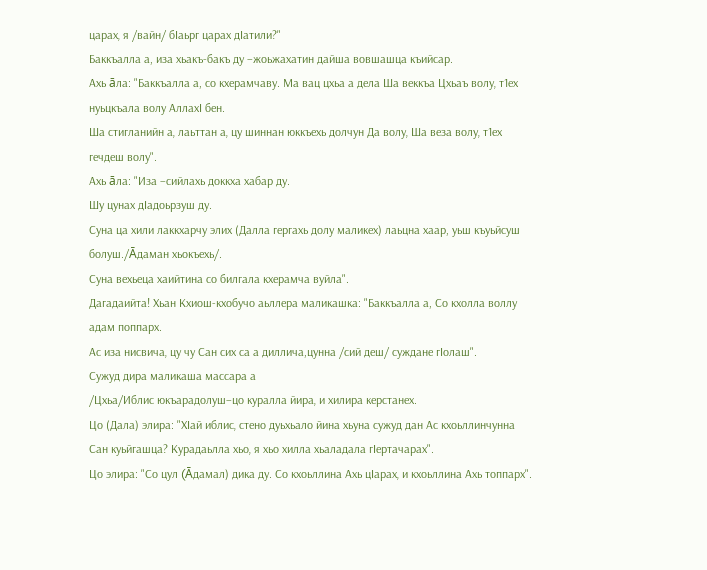царах‚ я /вайн/ бIаьрг царах дIатили?"
Баккъалла а, иза хьакъ-бакъ ду −жоьжахатин дайша вовшашца къийсар.
Ахь āла: "Баккъалла а, со кхерамчаву. Ма вац цхьа а дела Ша веккъа Цхьаъ волу‚ т1ех нуьцкъала волу АллахI бен.
Ша стигланийн а‚ лаьттан а‚ цу шиннан юккъехь долчун Да волу‚ Ша веза волу‚ т1ех гечдеш волу".
Ахь āла: "Иза −сийлахь доккха хабар ду.
Шу цунах дIадоьрзуш ду.
Суна ца хили лаккхарчу элих (Далла гергахь долу маликех) лаьцна хаар, уьш къуьйсуш болуш./Āдаман хьокъехь/.
Суна вехьеца хаийтина со билгала кхерамча вуйла".
Дагадаийта! Хьан Кхиош-кхобучо аьллера маликашка: "Баккъалла а, Со кхолла воллу адам поппарх.
Ас иза нисвича‚ цу чу Сан сих са а диллича,цунна /сий деш/ суждане гIолаш".
Сужуд дира маликаша массара а
/Цхьа/Иблис юкъарадолуш−цо куралла йира‚ и хилира керстанех.
Цо (Дала) элира: "ХIай иблис‚ стено дуьхьало йина хьуна сужуд дан Ас кхоьллинчунна Сан куьйгашца? Курадаьлла хьо‚ я хьо хилла хьаладала гIертачарах".
Цо элира: "Со цул (Āдамал) дика ду. Со кхоьллина Ахь цIарах‚ и кхоьллина Ахь топпарх".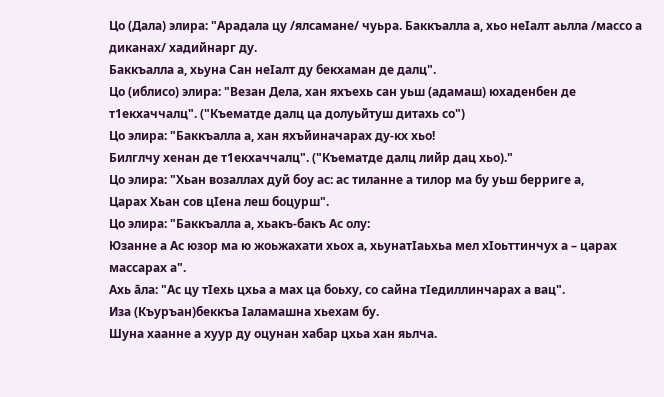Цо (Дала) элира: "Арадала цу /ялсамане/ чуьра. Баккъалла а, хьо неIалт аьлла /массо а диканах/ хадийнарг ду.
Баккъалла а, хьуна Сан неIалт ду бекхаман де далц".
Цо (иблисо) элира: "Везан Дела‚ хан яхъехь сан уьш (адамаш) юхаденбен де т1екхаччалц". ("Къематде далц ца долуьйтуш дитахь со")
Цо элира: "Баккъалла а, хан яхъйиначарах ду-кх хьо!
Билглчу хенан де т1екхаччалц". ("Къематде далц лийр дац хьо)."
Цо элира: "Хьан возаллах дуй боу ас: ас тиланне а тилор ма бу уьш берриге а,
Царах Хьан сов цIена леш боцурш".
Цо элира: "Баккъалла а, хьакъ-бакъ Ас олу:
Юзанне а Ас юзор ма ю жоьжахати хьох а‚ хьунатIаьхьа мел хIоьттинчух а – царах массарах а".
Ахь āла: "Ас цу тIехь цхьа а мах ца боьху‚ со сайна тIедиллинчарах а вац".
Иза (Къуръан)беккъа Iаламашна хьехам бу.
Шуна хаанне а хуур ду оцунан хабар цхьа хан яьлча.